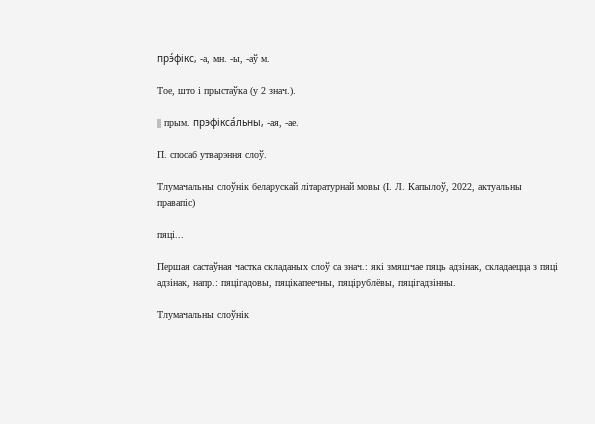прэ́фікс, -а, мн. -ы, -аў м.

Тое, што і прыстаўка (у 2 знач.).

|| прым. прэфікса́льны, -ая, -ае.

П. спосаб утварэння слоў.

Тлумачальны слоўнік беларускай літаратурнай мовы (І. Л. Капылоў, 2022, актуальны правапіс)

пяці...

Першая састаўная частка складаных слоў са знач.: які змяшчае пяць адзінак, складаецца з пяці адзінак, напр.: пяцігадовы, пяцікапеечны, пяцірублёвы, пяцігадзінны.

Тлумачальны слоўнік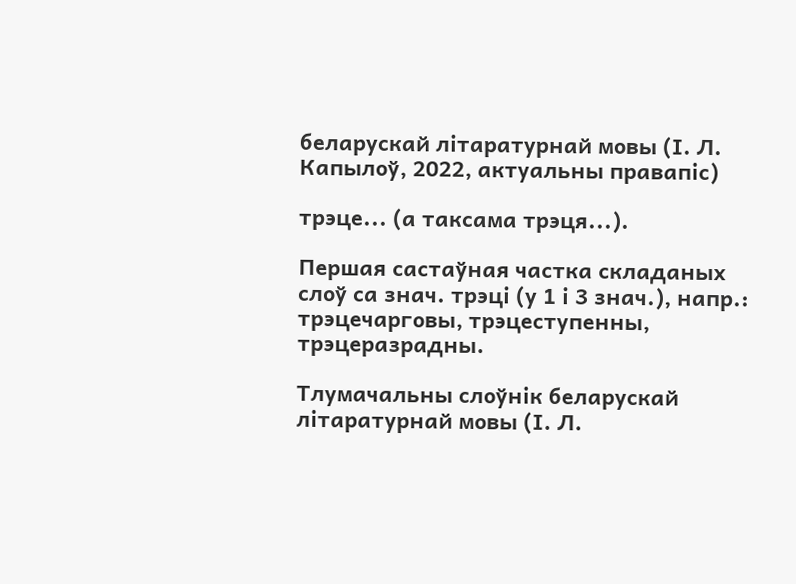беларускай літаратурнай мовы (І. Л. Капылоў, 2022, актуальны правапіс)

трэце... (а таксама трэця...).

Першая састаўная частка складаных слоў са знач. трэці (у 1 і 3 знач.), напр.: трэцечарговы, трэцеступенны, трэцеразрадны.

Тлумачальны слоўнік беларускай літаратурнай мовы (І. Л.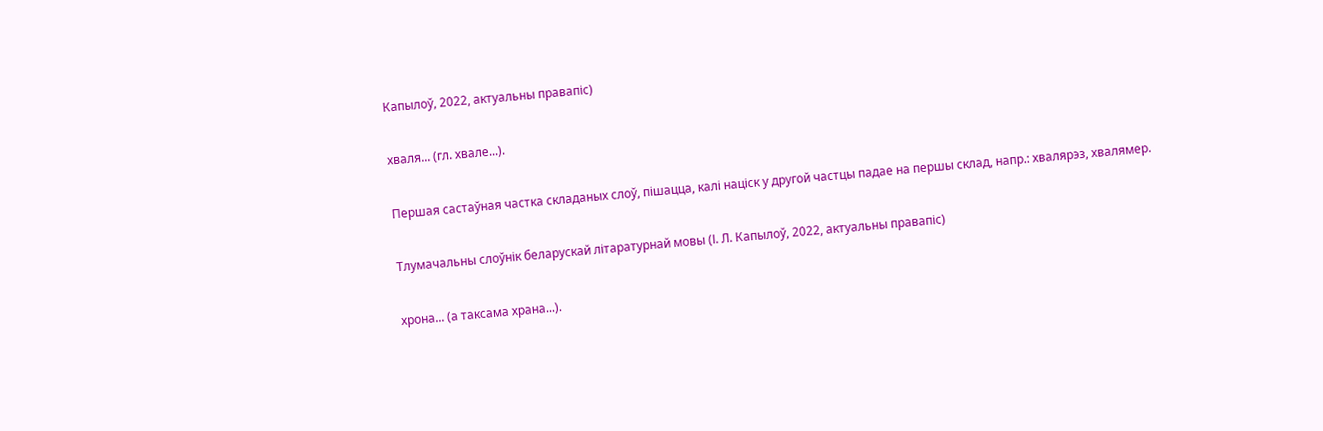Капылоў, 2022, актуальны правапіс)

хваля... (гл. хвале...).

Першая састаўная частка складаных слоў, пішацца, калі націск у другой частцы падае на першы склад, напр.: хвалярэз, хвалямер.

Тлумачальны слоўнік беларускай літаратурнай мовы (І. Л. Капылоў, 2022, актуальны правапіс)

хрона... (а таксама храна...).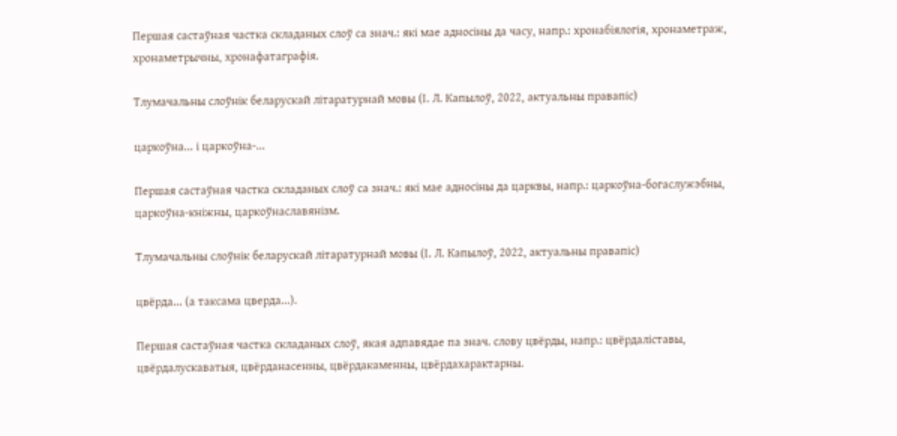Першая састаўная частка складаных слоў са знач.: які мае адносіны да часу, напр.: хронабіялогія, хронаметраж, хронаметрычны, хронафатаграфія.

Тлумачальны слоўнік беларускай літаратурнай мовы (І. Л. Капылоў, 2022, актуальны правапіс)

царкоўна... і царкоўна-...

Першая састаўная частка складаных слоў са знач.: які мае адносіны да царквы, напр.: царкоўна-богаслужэбны, царкоўна-кніжны, царкоўнаславянізм.

Тлумачальны слоўнік беларускай літаратурнай мовы (І. Л. Капылоў, 2022, актуальны правапіс)

цвёрда... (а таксама цверда...).

Першая састаўная частка складаных слоў, якая адпавядае па знач. слову цвёрды, напр.: цвёрдаліставы, цвёрдалускаватыя, цвёрданасенны, цвёрдакаменны, цвёрдахарактарны.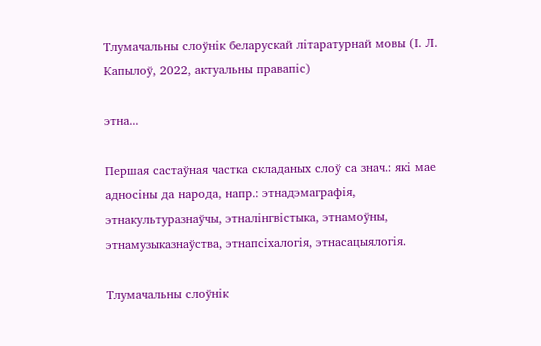Тлумачальны слоўнік беларускай літаратурнай мовы (І. Л. Капылоў, 2022, актуальны правапіс)

этна...

Першая састаўная частка складаных слоў са знач.: які мае адносіны да народа, напр.: этнадэмаграфія, этнакультуразнаўчы, этналінгвістыка, этнамоўны, этнамузыказнаўства, этнапсіхалогія, этнасацыялогія.

Тлумачальны слоўнік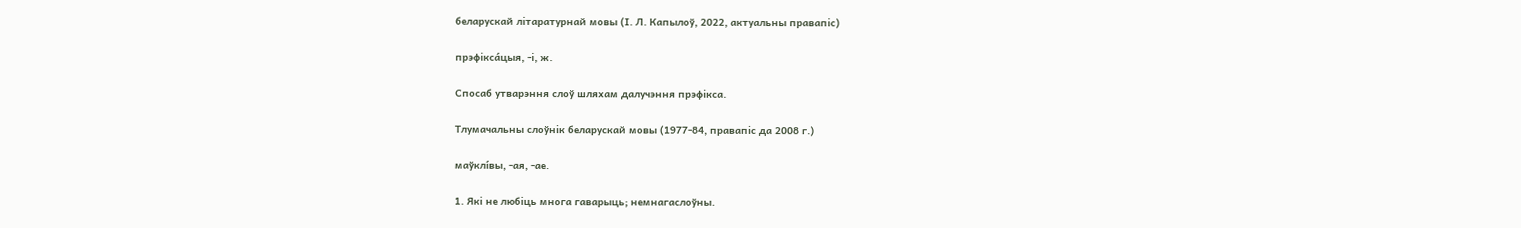беларускай літаратурнай мовы (І. Л. Капылоў, 2022, актуальны правапіс)

прэфікса́цыя, ‑і, ж.

Спосаб утварэння слоў шляхам далучэння прэфікса.

Тлумачальны слоўнік беларускай мовы (1977-84, правапіс да 2008 г.)

маўклі́вы, -ая, -ае.

1. Які не любіць многа гаварыць; немнагаслоўны.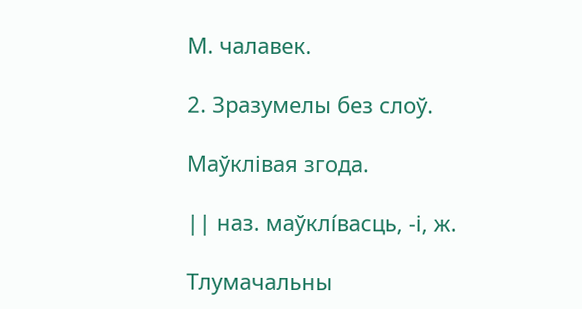М. чалавек.

2. Зразумелы без слоў.

Маўклівая згода.

|| наз. маўклі́васць, -і, ж.

Тлумачальны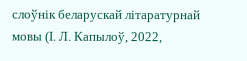слоўнік беларускай літаратурнай мовы (І. Л. Капылоў, 2022,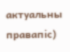актуальны правапіс)